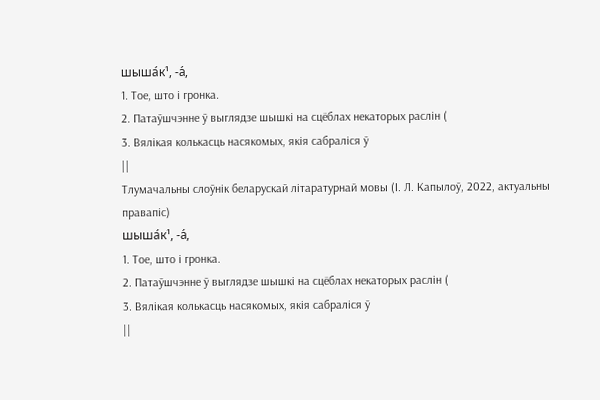шыша́к¹, -а́,
1. Тое, што і гронка.
2. Патаўшчэнне ў выглядзе шышкі на сцёблах некаторых раслін (
3. Вялікая колькасць насякомых, якія сабраліся ў
||
Тлумачальны слоўнік беларускай літаратурнай мовы (І. Л. Капылоў, 2022, актуальны правапіс)
шыша́к¹, -а́,
1. Тое, што і гронка.
2. Патаўшчэнне ў выглядзе шышкі на сцёблах некаторых раслін (
3. Вялікая колькасць насякомых, якія сабраліся ў
||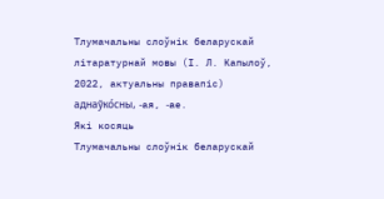Тлумачальны слоўнік беларускай літаратурнай мовы (І. Л. Капылоў, 2022, актуальны правапіс)
аднаўко́сны, ‑ая, ‑ае.
Які косяць
Тлумачальны слоўнік беларускай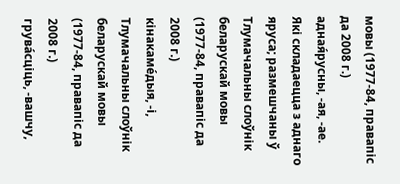мовы (1977-84, правапіс да 2008 г.)
адная́русны, ‑ая, ‑ае.
Які складаецца з аднаго яруса; размешчаны ў
Тлумачальны слоўнік беларускай мовы (1977-84, правапіс да 2008 г.)
кінакаме́дыя, ‑і,
Тлумачальны слоўнік беларускай мовы (1977-84, правапіс да 2008 г.)
грува́сціць, ‑вашчу,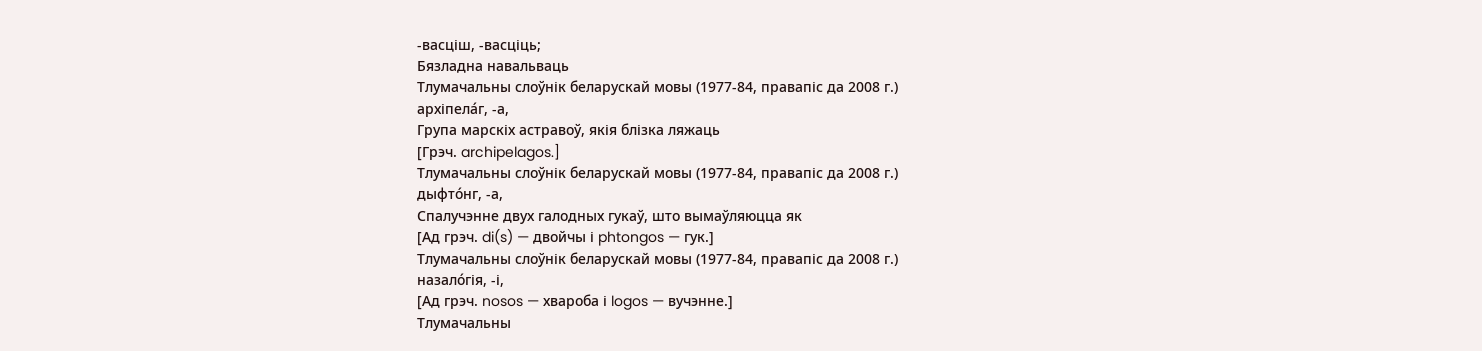‑васціш, ‑васціць;
Бязладна навальваць
Тлумачальны слоўнік беларускай мовы (1977-84, правапіс да 2008 г.)
архіпела́г, ‑а,
Група марскіх астравоў, якія блізка ляжаць
[Грэч. archipelagos.]
Тлумачальны слоўнік беларускай мовы (1977-84, правапіс да 2008 г.)
дыфто́нг, ‑а,
Спалучэнне двух галодных гукаў, што вымаўляюцца як
[Ад грэч. di(s) — двойчы і phtongos — гук.]
Тлумачальны слоўнік беларускай мовы (1977-84, правапіс да 2008 г.)
назало́гія, ‑і,
[Ад грэч. nosos — хвароба і logos — вучэнне.]
Тлумачальны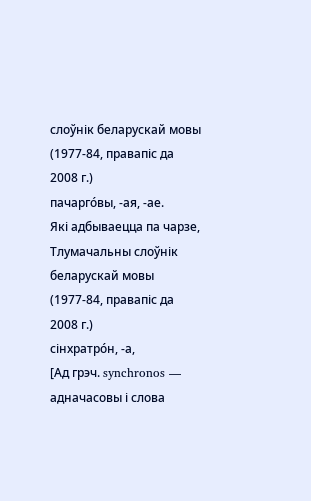слоўнік беларускай мовы (1977-84, правапіс да 2008 г.)
пачарго́вы, ‑ая, ‑ае.
Які адбываецца па чарзе,
Тлумачальны слоўнік беларускай мовы (1977-84, правапіс да 2008 г.)
сінхратро́н, ‑а,
[Ад грэч. synchronos — адначасовы і слова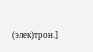(элек)трон.]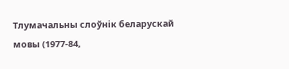Тлумачальны слоўнік беларускай мовы (1977-84,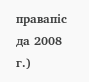правапіс да 2008 г.)